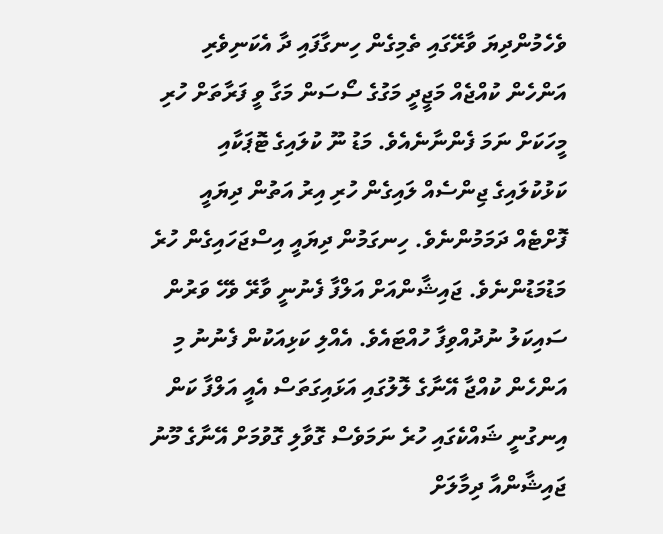ވެހެމުންދިޔަ ވާރޭގައި ތެމިގެން ހިނގާފައި ދާ އެކަނިވެރި އަންހެން ކުއްޖެއް މަޖީދީ މަގުގެ ސޯސަން މަގާ ވީ ފަރާތަށް ހުރި މީހަކަށް ނަމަ ފެންނާނެއެވެ. މަޑު ނޫ ކުލައިގެ ޓޮޕަކާއި ކަޅުކުލައިގެ ޖިންސެއް ލައިގެން ހުރި އިރު އަތުން ދިޔައީ ފޮށްޓެއް ދަމަމުންނެވެ. ހިނގަމުން ދިޔައީ އިސްޖަހައިގެން ހުރެ މަޑުމަޑުންނެވެ. ޖައިޝާންއަށް އަލްފާ ފެނުނީ ވާރޭ ވެހޭ ވަރުން ސައިކަލު ނުދުއްވިފާ ހުއްޓައެވެ. އެއްލި ކަޅިއަކުން ފެނުނު މި އަންހެން ކުއްޖާ އޭނާގެ ލޮލުގައި އަޅައިގަތަސް އެއީ އަލްފާ ކަން އިނގުނީ ޝައްކެގައި ހުރެ ނަމަވެސް ގޮވާލި ގޮވުމަށް އޭނާގެ މޫނު ޖައިޝާންއާ ދިމާލަށް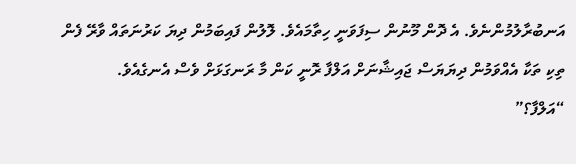އަނބުރާލުމުންނެވެ. އެ ދޮން މޫނުން ސިފަވަނީ ހިތާމައެވެ. ލޮލުން ފައިބަމުން ދިޔަ ކަރުނަތައް ވާރޭ ފެން ތިކި ތަކާ އެއްވަމުން ދިޔަޔަސް ޖައިޝާނަށް އަލްފާ ރޮނީ ކަން މާ ރަނގަޅަށް ވެސް އެނގެއެވެ.
“އަލްފާ؟”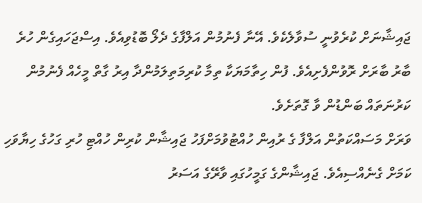ޖައިޝާނަށް ކުރެވުނީ ސުވާލެކެވެ. އޭނާ ފެނުމުން އަލްފާގެ ދެލޯ ބޮޑުވިއެވެ. އިސްޖަހައިގެން ހުރެ ބާރު ބާރަށް ރޮވުންފެށިއެވެ. ފުން ހިތާމަޔަކާ ތިމާ ކުރިމަތިލަމުންދާ އިރު ގާތް މީހެއް ފެނުމުން ކަރުނަތައް ބަންޑުން ވާ ގޮތަށެވެ.
ވަރަށް މަސައްކަތުން އަލްފާ ގެ ރުއިން ހުއްޓުވުމަށްފަހު ޖައިޝާން ކުރިން ހުއްޓި ހުރި ގަހުގެ ހިޔާވަހި ކަމަށް ގެނެއްސިއެވެ. ޖައިޝާންގެ ގަމީހުގައި ވާރޭގެ އަސަރު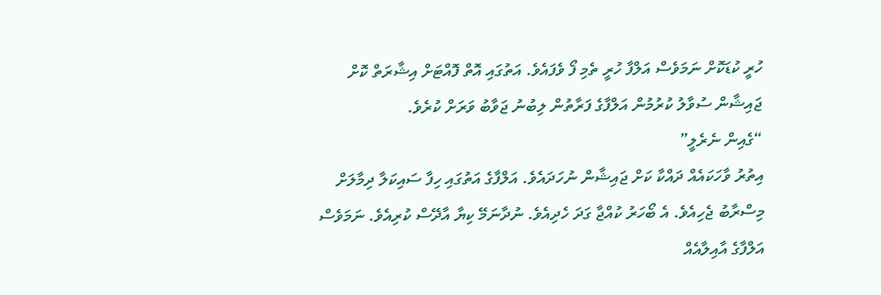ހުރީ ކުޑަކޮށް ނަމަވެސް އަލްފާ ހުރީ ތެމި ފޯ ވެފައެވެ. އަތުގައި އޮތް ފޮއްޓަށް އިޝާރަތް ކޮށް ޖައިޝާން ސުވާލު ކުރުމުން އަލްފާގެ ފަރާތުން ލިބުނު ޖަވާބު ވަރަށް ކުރެވެ.
“ގެއިން ނެރެލީ”
އިތުރު ވާހަކައެއް ދައްކާ ކަށް ޖައިޝާން ނުހަދައެވެ. އަލްފާގެ އަތުގައި ހިފާ ސައިކަލާ ދިމާލަށް މިސްރާބު ޖެހިއެވެ. އެ ބޯހަރު ކުއްޖާ ގަދަ ހެދިއެވެ. ނުދާނަމޭ ކިޔާ އާދޭސް ކުރިއެވެ. ނަމަވެސް އަލްފާގެ އާއިލާއެއް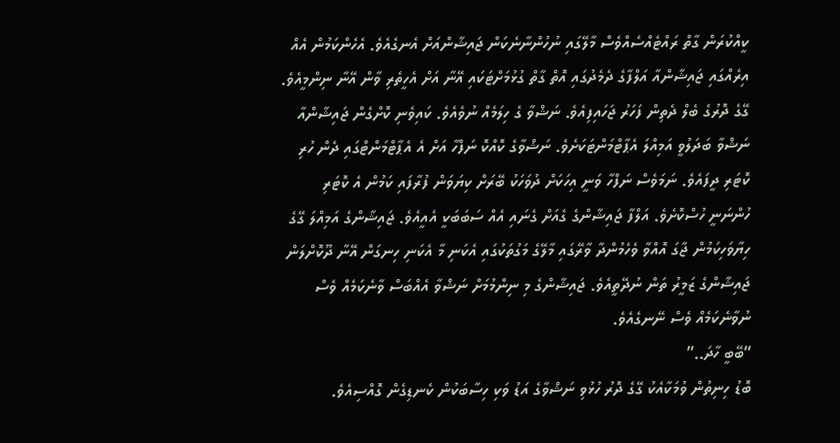ކީއްކުރަން ގާތް ރައްޓެއްސެއްވެސް މާލޭގައި ނުހުންނާނެކަން ޖައިޝާންއަށް އެނގެއެވެ. އެހެންކަމުން އެއް އިރެއްގައި ޖައިޝާންއާ އަލްފާގެ ދެމެދުގައި އޮތް ގާތް ގުޅުމަށްޓަކައި އޭނާ އަށް އެހީތެރި ވާން އޭނާ ނިންމީއެވެ.
ގޭގެ ދޮރުގެ ބެލް ދެތިން ފަހަރު ޖަހައިފިއެވެ. ނަޝްވާ ގެ ހިލަމެއް ނުވެއެވެ. ކައިވެނި ކޮށްގެން ޖައިޝާންއާ ނަޝްވާ ބަދަލުވީ އަމިއްލަ އެޕާޓްމަންޓަކަށެވެ. ނަޝްވާގެ ކޮއްކޮ ނަފްހާ އަށް އެ އެޕާޓްމަންޓްގައި ދެން ހުރި ކޮޓަރި ދީފައެވެ. ނަމަވެސް ނަފްހާ ވަނީ އިހަކަށް ދުވަހަކު ބޭރަށް ކިޔަވަން ފުރާފައި ކަމުން އެ ކޮޓަރި ހުންނަނީ ހުސްކޮށެވެ. އަލްފާ ޖައިޝާންގެ ގެއަށް ގެނައި އެއް ސަބަބަކީ އެއީއެވެ. ޖައިޝާންގެ އަމިއްލަ ގޭގެ ހިޔާވަހިކަމުން ޖާގަ އޮއްވާ ވެހެމުންދާ ވާރޭގައި މާލޭގެ މަގުތަކުގައި އެކަނި މާ އެކަނި ހިނގަން އޭނާ ދޫކޮށްލަން ޖައިޝާންގެ ޒަމީރު ތަން ނުދޭތީއެވެ. ޖައިޝާންގެ މި ނިންމުމަށް ނަޝްވާ އެއްބަސް ވާނެކަމެއް ވެސް ނުވާނެކަމެއް ވެސް ނޭނގެއެވެ.
“ބޭބީ ހާދަ..”
ބޮޑު ހިނިތުން ވުމަކާއެކު ގޭގެ ދޮރު ހުޅުވި ނަޝްވާގެ އަޑު ވަކި ހިސާބަކުން ކެނޑިގެން ގޮއްސިއެވެ.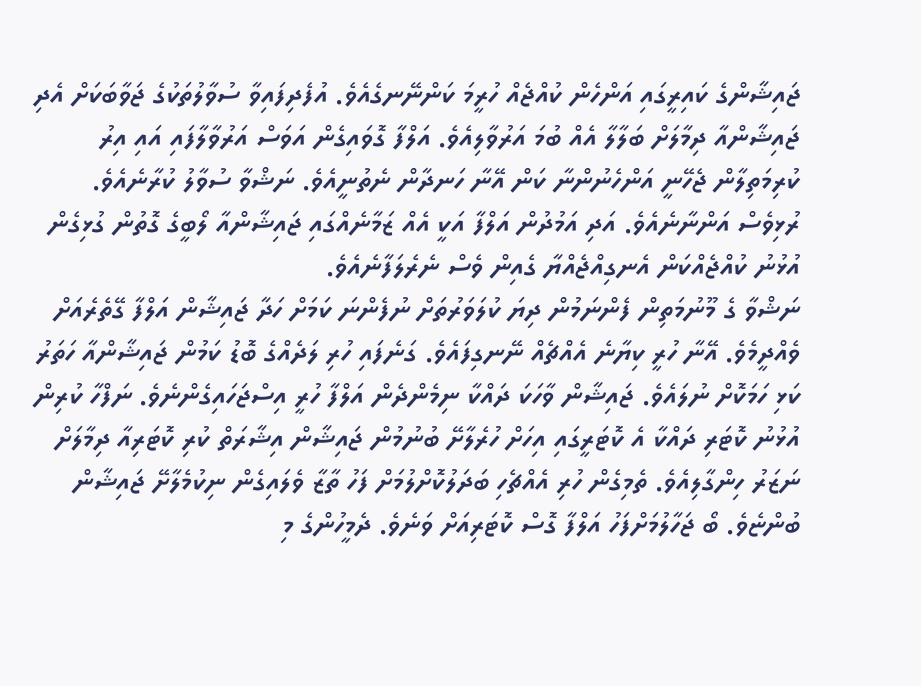ޖައިޝާންގެ ކައިރީގައި އަންހެން ކުއްޖެއް ހުރީމަ ކަންނޭނގެއެވެ. އުފެދިފައިވާ ސުވާލުތަކުގެ ޖަވާބަކަށް އެދި ޖައިޝާންއާ ދިމާލަށް ބަލާލާ އެއް ބުމަ އަރުވާލިއެވެ. އަލްފާ ގޮވައިގެން އަވަސް އަރުވާލާފައި އައި އިރު ކުރިމަތިލާން ޖެހޭނީ އަންހެނުންނާ ކަން އޭނާ ހަނދާން ނެތުނީއެވެ. ނަޝްވާ ސުވާލު ކުރާނެއެވެ. ރުޅިވެސް އަންނާނެއެވެ. އަދި އަމުދުން އަލްފާ އަކީ އެއް ޒަމާނެއްގައި ޖައިޝާންއާ ލޯބީގެ ގޮތުން ގުޅިގެން އުޅުނު ކުއްޖެއްކަން އެނގިއްޖެއްޔާ ގެއިން ވެސް ނެރެލަފާނެއެވެ.
ނަޝްވާ ގެ މޫނުމަތިން ފެންނަމުން ދިޔަ ކުލަވަރުތަށް ނުފެންނަ ކަމަށް ހަދާ ޖައިޝާން އަލްފާ ގޭތެރެއަށް ވެއްދީމެވެ. އޭނާ ހުރީ ކިޔާނެ އެއްޗެއް ނޭނގިފައެވެ. ގަނެފައި ހުރި ލަދެއްގެ ބޮޑު ކަމުން ޖައިޝާންއާ ހަތަރު ކަޅި ހަމަކޮށް ނުލައެވެ. ޖައިޝާން ވާހަކަ ދައްކާ ނިމެންދެން އަލްފާ ހުރީ އިސްޖަހައިގެންނެވެ. ނަފްހާ ކުރިން އުޅުނު ކޮޓަރި ދައްކާ އެ ކޮޓަރީގައި އިހަށް ހުރެލާށޭ ބުނުމުން ޖައިޝާން އިޝާރަތް ކުރި ކޮޓަރިއާ ދިމާލަށް ނަޒަރު ހިންގާލިއެވެ. ތެމިގެން ހުރި އެއްޗެހި ބަދަލުކޮށްލުމަށް ފަހު ތާޒާ ވެލައިގެން ނިކުމެލާށޭ ޖައިޝާން ބުންޏެވެ. ބޯ ޖަހާލުމަށްފަހު އަލްފާ ގޮސް ކޮޓަރިއަށް ވަނެވެ. ދެމީހުންގެ މި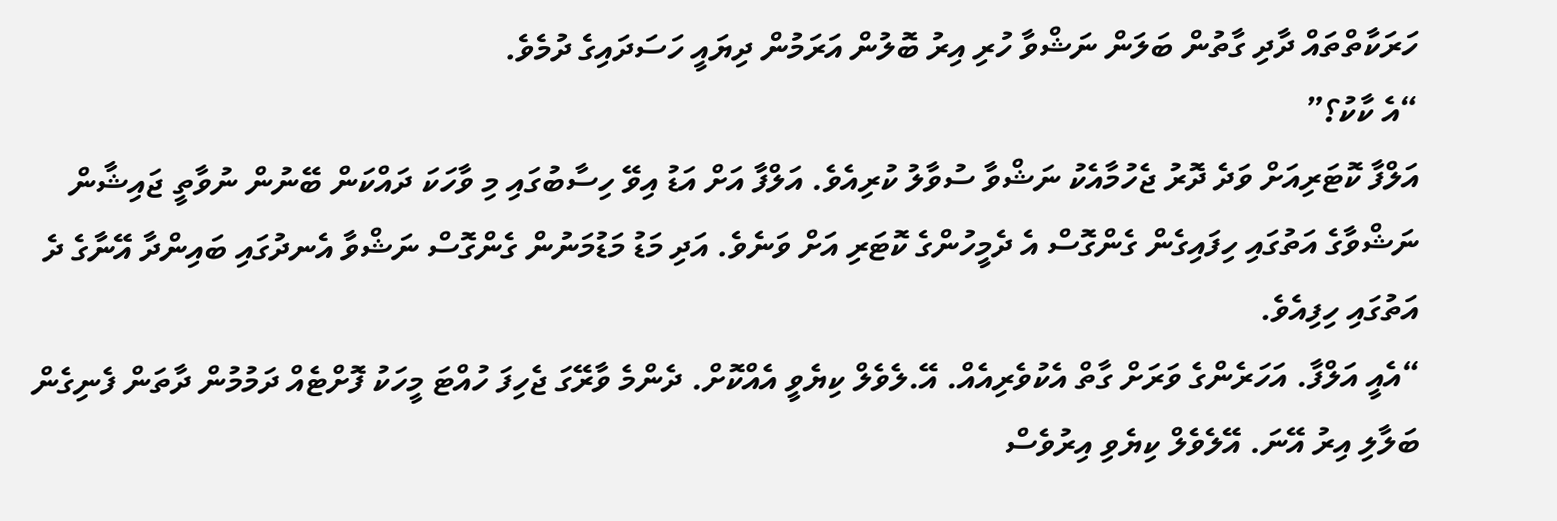ހަރަކާތްތައް ދާދި ގާތުން ބަލަން ނަޝްވާ ހުރި އިރު ބޮލުން އަރަމުން ދިޔައީ ހަސަދައިގެ ދުމެވެ.
“އެ ކާކު؟”
އަލްފާ ކޮޓަރިއަށް ވަދެ ދޮރު ޖެހުމާއެކު ނަޝްވާ ސުވާލު ކުރިއެވެ. އަލްފާ އަށް އަޑު އިވޭ ހިސާބުގައި މި ވާހަކަ ދައްކަން ބޭނުން ނުވާތީ ޖައިޝާން ނަޝްވާގެ އަތުގައި ހިފައިގެން ގެންގޮސް އެ ދެމީހުންގެ ކޮޓަރި އަށް ވަނެވެ. އަދި މަޑު މަޑުމަނުން ގެންގޮސް ނަޝްވާ އެނދުގައި ބައިންދާ އޭނާގެ ދެ އަތުގައި ހިފިއެވެ.
“އެއީ އަލްފާ. އަހަރެންގެ ވަރަށް ގާތް އެކުވެރިއެއް. އޭ.ލެވެލް ކިޔެވީ އެއްކޮށް. ދެންމެ ވާރޭގަ ޖެހިފަ ހުއްޓަ މީހަކު ފޮށްޓެއް ދަމުމުން ދާތަން ފެނިގެން ބަލާލި އިރު އޭނަ. އޭލެވެލް ކިޔެވި އިރުވެސް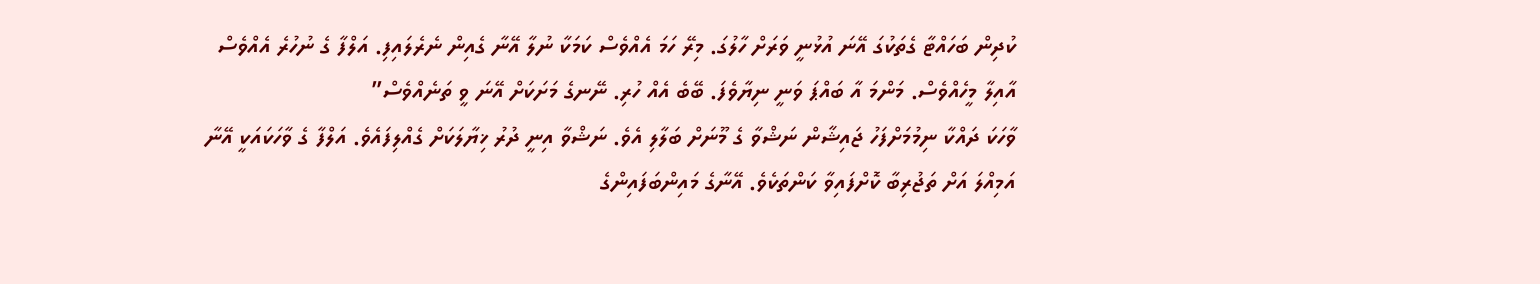ކުދިން ބަހައްޓާ ގެތަކުގަ އޭނަ އުޅުނީ ވަރަށް ހާލުގަ. މިރޭ ހަމަ އެއްވެސް ކަމަކާ ނުލާ އޭނާ ގެއިން ނެރެލައިފި. އަލްފާ ގެ ނުހުރެ އެއްވެސް އާއިލާ މީހެއްވެސް. މަންމަ އާ ބައްޕަ ވަނީ ނިޔާވެފަ. ބޭބެ އެއް ހުރި. ނޭނގެ މަށަކަށް އޭނަ ވީ ތަނެއްވެސް”
ވާހަކަ ދައްކާ ނިމުމަށްފަހު ޖައިޝާން ނަޝްވާ ގެ މޫނަށް ބަލާލި އެވެ. ނަޝްވާ އިނީ ދުރު ޚިޔާލަކަށް ގެއްލިފައެވެ. އަލްފާ ގެ ވާހަކައަކީ އޭނާ އަމިއްލަ އަށް ތަޖުރިބާ ކޮށްފައިވާ ކަންތަކެވެ. އޭނާގެ މައިންބަފައިންގެ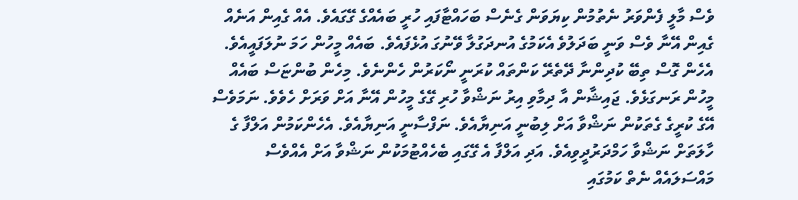ވެސް މާލީ ފެންވަރު ނެތުމުން ކިޔަވަން ގެނެސް ބަހައްޓާފައި ހުރީ ބައެއްގެ ގޭގައެވެ. އެއް ގެއިން އަނެއް ގެއިން އޭނާ ވެސް ވަނީ ބަދަލުވެ އެކަމުގެ އުނދަގުލާ ވޭނުގަ އުޅެފައެވެ. ބައެއް މީހުން ހަމަ ނުލަފައީއެވެ. އެހެން ގޮސް ތިބޭ ކުދިންނާ ދޭތެރޭ ކަންތައް ކުރަނީ ނޯކަރުން ހެންނެވެ. މިހެން ބުންޏަސް ބައެއް މީހުން ރަނގަޅެވެ. ޖައިޝާން އާ ދިމާވި އިރު ނަޝްވާ ހުރި ގޭގެ މީހުން އޭނާ އަށް ވަރަށް ހެވެވެ. ނަމަވެސް އޭގެ ކުރީގެ ގެތަކުން ނަޝްވާ އަށް ލިބުނީ އަނިޔާއެވެ. ނަފްސާނީ އަނިޔާއެވެ. އެހެންކަމުން އަލްފާ ގެ ހާލަތަށް ނަޝްވާ ހަމްދަރުދީވިއެވެ. އަދި އަލްފާ އެ ގޭގައި ބެހެއްޓުމަކުން ނަޝްވާ އަށް އެއްވެސް މައްސަލައެއް ނެތް ކަމުގައި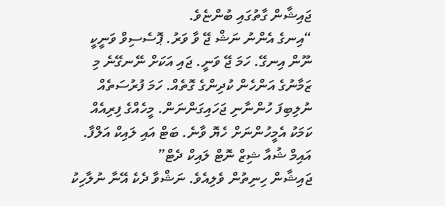ޖައިޝާން ގާތުގައި ބުންޏެވެ.
“އިނގެ އެންނު ނަޝް ޖޭ ވާ ވަރު. ޕޮސެސިވް ވަނީކީ ނޫން އިނގޭ. ހަމަ ޖޭ ވަނީ. ޖައި އަކަށް ނޭނގޭނެ މި ޒަމާނުގެ އަންހެން ކުދިންގެ ގޮތެއް. ހަމަ ފުރުސަތެއް ނުލިބިފަ ހުންނާނި ޖަހައިގަންނަން. މީހެއްގެ ފިރިއެއް ކަމަކު އެމީހުންނަށް ހެޔޮ ވާނެ. ބަޓް އައި ލައިކް އަލްފާ. އައިމް ޝުއާ ޝިޒް ނޮޓް ލައިކް ދެޓް”
ޖައިޝާން ހިނިތުން ވެލިއެވެ. ނަޝްވާ ދެކެ އޭނާ ނުލާހިކު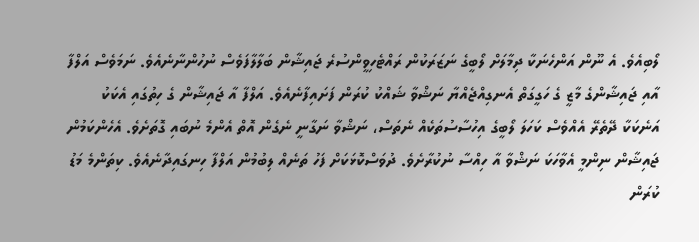ލޯބިއެވެ. އެ ނޫން އަންހެނަކާ ދިމާލަށް ލޯބީގެ ނަޒަރަކުން ރައްޓެހިވީންސުރެ ޖައިޝާން ބަލާލާފަވެސް ނުހުންނާނެއެވެ. ނަމަވެސް އަލްފާ އާއި ޖައިޝާންގެ މާޒީ ގެ ހަގީގަތް އެނގިއްޖެއްޔާ ނަޝްވާ ޝައްކު ކުރަން ފަށައިފާނެއެވެ. އަލްފާ އާ ޖައިޝާން ގެ ހިތުގައި އެކަކު އަނެކަކާ ދޭތެރޭ އެއްވެސް ކަހަލަ ލޯބީގެ އިހުސާސުތަކެއް ނެތަސް، ނަޝްވާ ނަގާނީ ނެގެން އޮތް އެންމެ ނުބައި ގޮތަށެވެ. އެހެންކަމުން ޖައިޝާން ނިންމީ އެވާހަކަ ނަޝްވާ އާ ހިއްސާ ނުކުރާށެވެ. ދުވަސްކޮޅަކަށް ފަހު ތަނެއް ލިބުމުން އަލްފާ ހިނގައިދާނެއެވެ. ކިތަންމެ މަޑު ކުރަން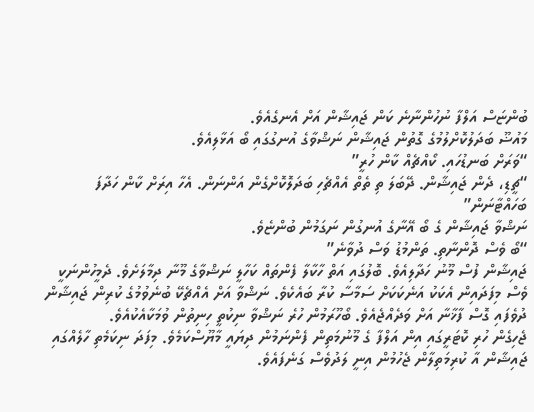ބުންޏަސް އަލްފާ ނުހުންނާނެ ކަން ޖައިޝާން އަށް އެނގެއެވެ.
މައުޟޫ ބަދަލުކޮށްލުމުގެ ގޮތުން ޖައިޝާން ނަޝްވާގެ އުނގުގައި ބޯ އަޅާލިއެވެ.
“ވަރަށް ބަނޑުހައި. ކޯއްޗެއް ކާން ހުރީ”
“ޗީޑި، ދެން ޖައިޝާން. ދޭބަލަ ތި ތެތް އެއްޗެހި ބަދަލޮކޮށްގެން އަންނަން. އެހާ އިރަށް ކާން ހަދާފަ ބަހައްޓާނަން”
ނަޝްވާ ޖައިޝާން ގެ ބޯ އޭނާގެ އުނގުން ނަގަމުން ބުންޏެވެ.
“ބޯ ވެސް ދޮންނާތި. ތަންމުޑު ވަސް ދުވާނެ”
ޖައިޝާން ފުސް މޫނު ހަދާލިއެވެ. ބޮލުގައި އަތް ހާކާލާ ފެންތައް ކަހާލީ ނަޝްވާގެ މޫނާ ދިމާލަށެވެ. ދެމީހުންނަކީ ވެސް މިފަދައިން އެކަކު އަނެކަކަށް ސަމާސާ ކުރާ ބައެކެވެ. ނަޝްވާ އަށް އެއްޗެކޭ ބުނެވުމުގެ ކުރިން ޖައިޝާން ދުވެފައި ގޮސް ފާޚާނާ އަށް ވަދެއްޖެއެވެ. ބޯހޫރަމުން ހުރެ ނަޝްވާ ނިކުތީ ހިނިތުން ވުމަކާއެކުއެވެ.
ޖެހިގެން ހުރި ކޮޓަރީގައި އިން އަލްފާ ގެ މޫނުމަތިން ފެންނަމުން ދިޔައީ މާޔޫސްކަމެވެ. މިފަދަ ނިކަމެތި ހާލެއްގައި ޖައިޝާން އާ ކުރިމަތިލާން ޖެހުމުން އިނީ ލަދުވެސް ގަނެފައެވެ.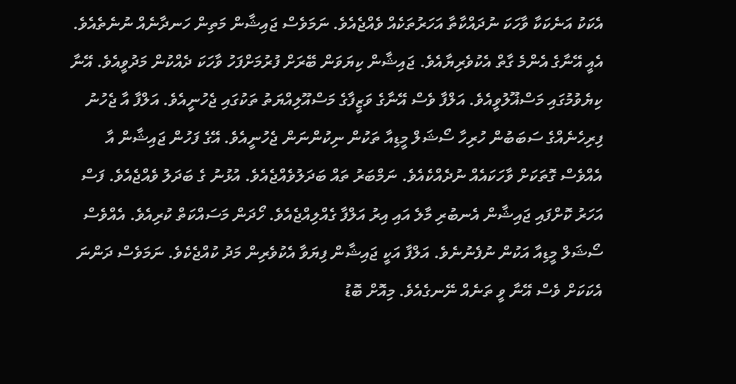އެކަކު އަނެކަކާ ވާހަކަ ނުދައްކާތާ އަހަރުތަކެއް ވެއްޖެއެވެ. ނަމަވެސް ޖައިޝާން މަތިން ހަނދާނެއް ނުނެތެއެވެ. އެއީ އޭނާގެ އެންމެ ގާތް އެކުވެރިޔާއެވެ. ޖައިޝާން ކިޔަވަން ބޭރަށް ފުރުމަށްފަހު ވާހަކަ ދެއްކުން މަދުވީއެވެ. އޭނާ ކިޔެވުމުގައި މަސްޣޫލުވީއެވެ. އަލްފާ ވެސް އޭނާގެ ވަޒީފާގެ މަސްއޫލިއްޔަތު ތަކުގައި ޖެހުނީއެވެ. އަލްފާ އާ ޖެހުނު ފިރިހެނެއްގެ ސަބަބުން ހުރިހާ ސޯޝަލް މީޑިއާ ތަކުން ނިކުންނަން ޖެހުނީއެވެ. އޭގެ ފަހުން ޖައިޝާން އާ އެއްވެސް ގޮތަކަށް ވާހަކައެއް ނުދެއްކެއެވެ. ނަމްބަރު ތައް ބަދަލުވެއްޖެއެވެ. އުޅުނު ގެ ބަދަލު ވެއްޖެއެވެ. ފަސް އަހަރު ކޮށްފައި ޖައިޝާން އެނބުރި މާލެ އައި އިރު އަލްފާ ގެއްލިއްޖެއެވެ. ހޯދަން މަސައްކަތް ކުރިއެވެ. އެއްވެސް ސޯޝަލް މީޑިއާ އަކުން ނުފެނުނެވެ. އަލްފާ އަކީ ޖައިޝާން ފިޔަވާ އެކުވެރިން މަދު ކުއްޖެކެވެ. ނަމަވެސް ދަންނަ އެކަކަށް ވެސް އޭނާ ވީ ތަނެއް ނޭނގެއެވެ. މިއޮށް ބޮޑު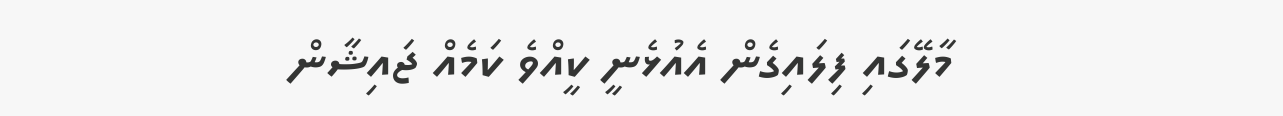މާލޭގައި ފިލައިގެން އެއުޅެނީ ކީއްވެ ކަމެއް ޖައިޝާން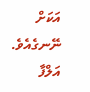އަކަށް ނޭނގެއެވެ.
އަލްފާ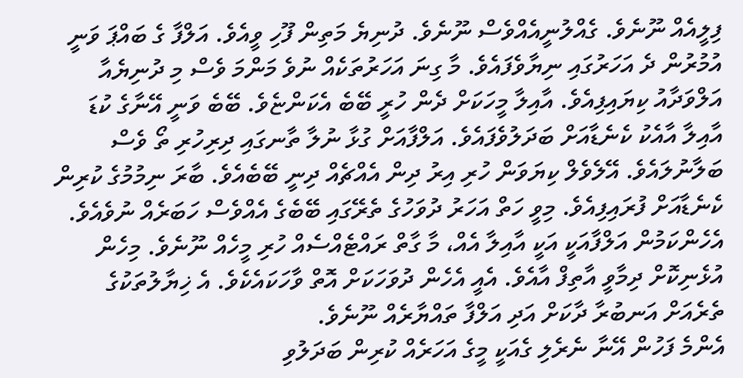ފިލީއެއް ނޫނެވެ. ގެއްލުނީއެއްވެސް ނޫނެވެ. ދުނިޔެ މަތިން ފޫހި ވީއެވެ. އަލްފާ ގެ ބައްޕަ ވަނީ އުމުރުން ދެ އަހަރުގައި ނިޔާވެފައެވެ. މާ ގިނަ އަހަރުތަކެއް ނުވެ މަންމަ ވެސް މި ދުނިޔެއާ އަލްވަދާއު ކިޔައިފިއެވެ. އާއިލާ މީހަކަށް ދެން ހުރީ ބޭބެ އެކަންޏެވެ. ބޭބެ ވަނީ އޭނާގެ ކުޑަ އާއިލާ އާއެކު ކެނެޑާއަށް ބަދަލުވެފައެވެ. އަލްފާއަށް ގުޅާ ނުލާ ތާނގައި ދިރިހުރި ތޯ ވެސް ބަލާނުލައެވެ. އޭލެވެލް ކިޔަވަން ހުރި އިރު ދިން އެއްޗެއް ދިނީ ބޭބެއެވެ. ބާރަ ނިމުމުގެ ކުރިން ކެނެޑާއަށް ފުރައިފިއެވެ. މިވީ ހަތް އަހަރު ދުވަހުގެ ތެރޭގައި ބޭބެގެ އެއްވެސް ހަބަރެއް ނުވެއެވެ. އެހެންކަމުން އަލްފާއަކީ އަކީ އާއިލާ އެއް، މާ ގާތް ރައްޓެއްސެއް ހުރި މީހެއް ނޫނެވެ. މިހެން އުޅެނިކޮށް ދިމާވީ އާތިފް އާއެވެ. އެއީ އެހެން ދުވަހަކަށް އޮތް ވާހަކައެކެވެ. އެ ޚިޔާލުތަކުގެ ތެރެއަށް އަނބުރާ ދާކަށް އަދި އަލްފާ ތައްޔާރެއް ނޫނެވެ.
އެންމެ ފަހުން އޭނާ ނެރެލި ގެއަކީ މީގެ އަހަރެއް ކުރިން ބަދަލުވި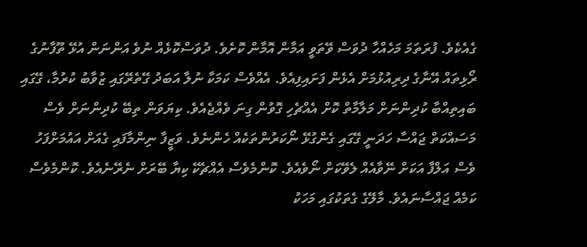ގެއެކެވެ. ފުރަތަމަ މަހެއްހާ ދުވަސް ވޭތަވީ އަމާން އޮމާން ކޮށެވެ. ދުވަސްކޮޅެއް ނުވެ އަންނަން އުޅޭ ތޫފާނުގެ ރޯޅިތައް އޭނާގެ ދިރިއުޅުމަށް އެޅެން ފަށައިފިއެވެ. އެއްވެސް ކަމަކާ ނުލާ އަބަދު ގޭތެރޭގައި ޒުވާބު ކުރުމާ، ގޭގައި ބައިތިއްބާ ކުދިންނަށް މަލާމާތް ކޮށް އެއްޗެހި ގޮވުން ގިނަ ވެއްޖެއެވެ. ކިޔަވަން ތިބޭ ކުދިންނަށް ވެސް މަސައްކަތް ޖައްސާ ހަދަނީ ގޭގައި ގެންގުޅޭ ނޯކަރުންތަކެއް ހެންނެވެ. ވަޒީފާ ނިންމާފައި ގެއަށް އައުމަށްފަހު ވެސް އަލްފާ އަކަށް ނޭވާއެއް ލެވޭކަށް ނޯވެއެވެ. ކޮންމެވެސް އެއްޗެކޭ ކިޔާ ބޭރަށް ނެރޭނެއެވެ. ކޮންމެވެސް ކަމެއް ޖައްސާނައެވެ. މާލޭގެ ގެތަކުގައި މަހަކު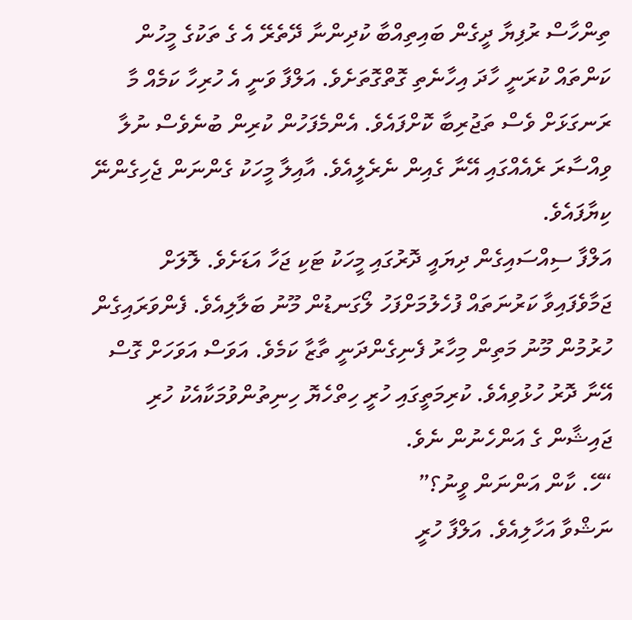ތިންހާސް ރުފިޔާ ދީގެން ބައިތިއްބާ ކުދިންނާ ދޭތެރޭ އެ ގެ ތަކުގެ މީހުން ކަންތައް ކުރަނީ ހާދަ އިހާނެތި ގޮތްގޮތަށެވެ. އަލްފާ ވަނީ އެ ހުރިހާ ކަމެއް މާ ރަނގަޅަށް ވެސް ތަޖުރިބާ ކޮށްފައެވެ. އެންމެފަހުން ކުރިން ބުނެވެސް ނުލާ ވިއްސާރަ ރެއެއްގައި އޭނާ ގެއިން ނެރެލީއެވެ. އާއިލާ މީހަކު ގެންނަން ޖެހިގެންނޭ ކިޔާފައެވެ.
އަލްފާ ސިއްސައިގެން ދިޔައީ ދޮރުގައި މީހަކު ޓަކި ޖަހާ އަޑަށެވެ. ލޮލަށް ޖަމާވެފައިވާ ކަރުނަތައް ފުހެލުމަށްފަހު ލޯގަނޑުން މޫނު ބަލާލިއެވެ. ފެންވަރައިގެން ހުރުމުން މޫނު މަތިން މިހާރު ފެނިގެންދަނީ ތާޒާ ކަމެވެ. އަވަސް އަވަހަށް ގޮސް އޭނާ ދޮރު ހުޅުވިއެވެ. ކުރިމަތީގައި ހުރީ ހިތްހެޔޮ ހިނިތުންވުމަކާއެކު ހުރި ޖައިޝާން ގެ އަންހެނުން ނެވެ.
“ހޭ. ކާން އަންނަން ވީނު؟”
ނަޝްވާ އަހާލިއެވެ. އަލްފާ ހުރީ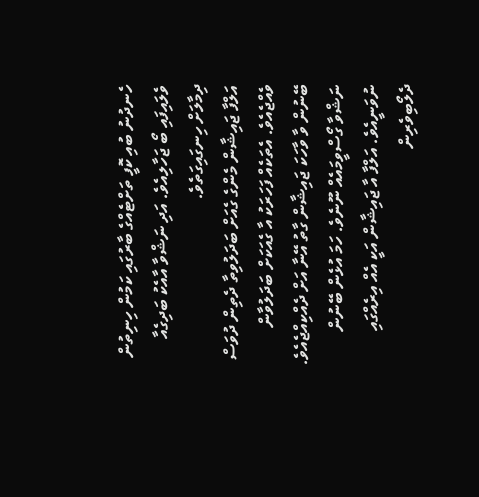ހެނދުނު ބުއި ކޮފީ ތަށްޓެއްގެ ބާރުގައި ކަމުން ހިނިތުން ވެލައިފައި ބޯ ޖަހާލިއެވެ. އަދި ނަޝްވާ އާއެކު ބަދިގެއާ ދިމާލަށް ހިނގައިގަތެވެ.
އަލްފާ ޖައިޝާން މެންގެ ގެއަށް ބަދަލުވިތާ ދެތިން ދުވަސް ވެއްޖެއެވެ. އެތަކެއް ފަހަރަކު އާ ގެއަކަށް ބަދަލުވާން ބޭނުން ވާ ވާހަކަ ޖައިޝާން ގާތު އޭނާ އަށް ދެއްކިއްޖެއެވެ. ނަޝްވާ ގޯސްވީމައެއް ނޫނެވެ. ހަމަ އުޅެން ބޭނުން ނުވަނީއެވެ. އަލްފާ އާ ޖައިޝާން އަކީ އެއް އިރެއްގައި ދެލޯބިވެރިން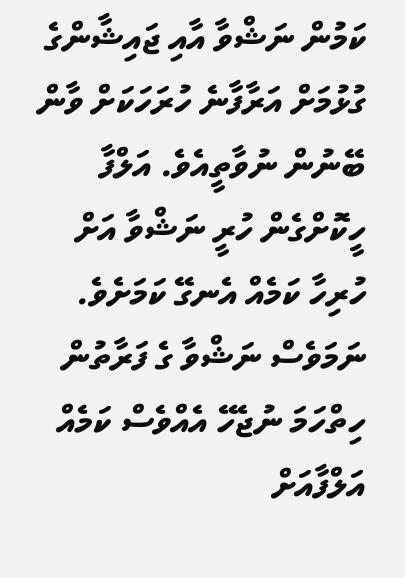ކަމުން ނަޝްވާ އާއި ޖައިޝާންގެ ގުޅުމަށް އަރާފާނެ ހުރަހަކަށް ވާން ބޭނުން ނުވާތީއެވެ. އަލްފާ ހީކޮށްގެން ހުރީ ނަޝްވާ އަށް ހުރިހާ ކަމެއް އެނގޭ ކަމަށެވެ. ނަމަވެސް ނަޝްވާ ގެ ފަރާތުން ހިތްހަމަ ނުޖެހޭ އެއްވެސް ކަމެއް އަލްފާއަށް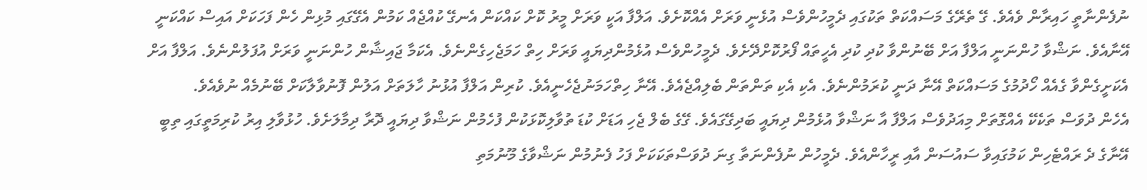ނުފެންނާތީ ހައިރާން ވެއެވެ. ގޭ ތެރޭގެ މަސައްކަތް ތަކުގައި ދެމީހުންވެސް އުޅެނީ ވަރަށް އެއްކޮށެވެ. އަލްފާ އަކީ ވަރަށް މީރު ކޮށް ކައްކަން އެނގޭ ކުއްޖެއް ކަމުން އެގޭގައި މުޅިން ހެން ފަހަކަށް އައިސް ކައްކަނީ އޭނާއެވެ. ނަޝްވާ ހުންނަނީ އަލްފާ އަށް ބޭނުންވާ ކުދި ކުދި އެހީތައް ފޯރުކޮށްދޭށެވެ. ދެމީހުންވެސް އުޅެމުންދިޔައީ ވަރަށް ހިތް ހަމަޖެހިގެންނެވެ. އެކަމާ ޖައިޝާން ހުންނަނީ ވަރަށް އުފަލުންނެވެ. އަލްފާ އަށް އެކަށީގެންވާ ގެއެއް ހޯދުމުގެ މަސައްކަތް އޭނާ ދަނީ ކުރަމުންނެވެ. އެކި އެކި ތަންތަން ބެލިއްޖެއެވެ. އޭނާ ހިތްހަމަނުޖެހެނީއެވެ. ކުރިން އަލްފާ އުޅުނު ހާލަތަށް އަލުން ފޮނުވާލާކަށް ބޭނުމެއް ނުވެއެވެ.
އެހެން ދުވަސް ތަކެކޭ އެއްގޮތަށް މިއަދުވެސް އަލްފާ އާ ނަޝްވާ އުޅެމުން ދިޔައީ ބަދިގޭގައެވެ. ގޭގެ ބެލް ޖެހި އަޑަށް ކުޑަ ތުވާލިކޮޅަކުން ފުހެމުން ނަޝްވާ ދިޔައީ ދޮރާ ދިމާލަށެވެ. ހުޅުވާލި އިރު ކުރިމަތީގައި ތިބީ އޭނާގެ ދެ ރައްޓެހިން ކަމުގައިވާ ސައުސަން އާއި ރީހާންއެވެ. ދެމީހުން ނުފެންނަތާ ގިނަ ދުވަސްތަކަކަށް ފަހު ފެނުމުން ނަޝްވާގެ މޫނުމަތި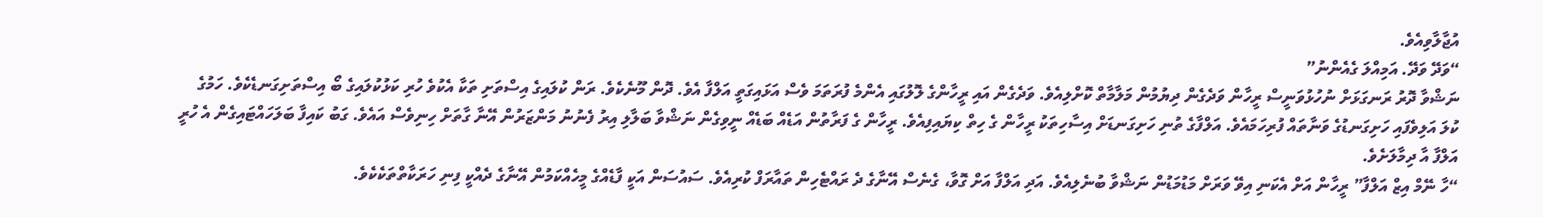އުޖާލާވިއެވެ.
“ވަދޭ ވަދޭ. އަމިއްލަ ގެއެންނު”
ނަޝްވާ ދޮރު ރަނގަޅަށް ނުހުޅުވަނީސް ރީހާން ވަދެގެން ދިޔުމުން މަލާމާތް ކޮށްލިއެވެ. ވަދެގެން އައި ރީހާންގެ ލޮލުގައި އެންމެ ފުރަތަމަ ވެސް އަޅައިގަތީ އަލްފާ އެވެ. ދޮން މޫނެކެވެ. ރަން ކުލައިގެ އިސްތަށި ތަކާ އެކުވެ ހުރި ކަޅުކުލައިގެ ބޯ އިސްތަށިގަނޑެކެވެ. ހަމުގެ ކުލަ އަލިވެފައި ހަށިގަނޑުގެ ވަނާތައް ފުރިހަމައެވެ. އަލްފާގެ ތުނި ހަށިގަނޑަށް އިސާހިތަކު ރީހާން ގެ ހިތް ކިޔައިފިއެވެ. ރީހާން ގެ ފަރާތުން އަޑެއް ބަޑެއް ނީވިގެން ނަޝްވާ ބަލާލި އިރު ފެނުނު މަންޒަރުން އޭނާ ގާތަށް ހިނިވެސް އައެވެ. ގަބު ކައިފާ ބަލަހައްޓައިގެން އެ ހުރީ އަލްފާ އާ ދިމާލަށެވެ.
“ހާ ނޭމް އިޒް އަލްފާ” ރީހާން އަށް އެކަނި އިވޭ ވަރަށް މަޑުމަޑުން ނަޝްވާ ބުނެލިއެވެ. އަދި އަލްފާ އަށް ގޮވާ، ގެނެސް އޭނާގެ ދެ ރައްޓެހިން ތައާރަފް ކުރިއެވެ. ސައުސަން އަކީ ފާޑެއްގެ މީހެއްކަމުން އޭނާގެ ދެއްކީ ފިނި ހަރަކާތްތަކެކެވެ.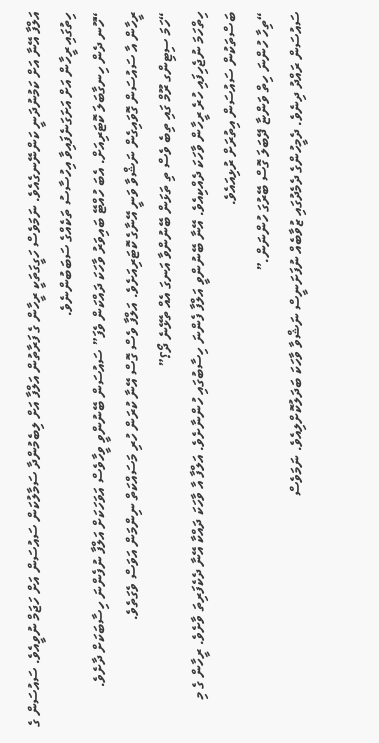އަލްފާ އޭނާ އަށް ކަމުނުދަނީ ކަންނޭނގެއެވެ. ނަމަވެސް ހަގީގަތަކީ ރީހާން ގެ ފަރާތުން އަލްފާ އަށް ލިބެމުންދާ ސަމާލުކަން ސައުސަން އަށް ހަޖަމް ނުވީއެވެ. ސައުސަން ގެ ހިތުގައި ރީހާން އަށް އަށަގަނެފައިވާ އިހުސާސު ތަކެއްގެ ސަބަބުންނެވެ.
“ހޫނ ދެން ހިނގާބަލަ ކޮޓަރިއަށް. އެބަ ހުއްޓޭ ބައިވަރު ވާހަކަ ދައްކަން ވެފަ” ސައުސަން ބޭނުންވީ ވީހާވެސް އަވަހަކަށް އަލްފާ ނުފެންނަ ހިސާބަކަށް ދާށެވެ.
ރީހާން އާ ސައުސަން ގޮވައިގެން ނަޝްވާ ވަނީ އޭނާގެ ކޮޓަރިއަށެވެ. އަލްފާ ވެސް ގޮސް އޭނާ ކުރަން ހުރި މަސައްކަތް ނިންމަން އަވަސް ވެގަތެވެ.
“ހަމަ ސިޓިންގ ރޫމް ގައި ތިބެ ވެސް ތި ތަޅަން ބޭނުންވާ އަނގަ އެއް ތެޅޭނެ ދޯ؟”
ހިތްހަމަ ނުޖެހިފައި ހުރެ ރީހާން ވާހަކަ ދެއްކިއެވެ. އޭނާ ބޭނުންވީ އަލްފާ ފެންނަ ހިސާބުގައި ހުންނާށެވެ. އަލްފާ އާ ވާހަކަ ދައްކާ އޭނާ ދެކެފަރިތަ ވާށެވެ. ރީހާން ގެ މި ބަސްތަކުން ސައުސަން އިތުރަށް ރުޅިއައެވެ.
“ތިހާ ހުންނަ ހިތް ވަންޏާ ދޭބަލަ ގޮސް ބޭރުގަ ހުންނަން.”
ސައުސަން ރައްދު ދިނެވެ. ދެމީހުންގެ ދެމެދުގައި ޒުވާބެއް ނުފަށަނީސް ނަޝްވާ ވާހަކަ ބަދަލުކޮށްލިއެވެ. ނަމަވެސް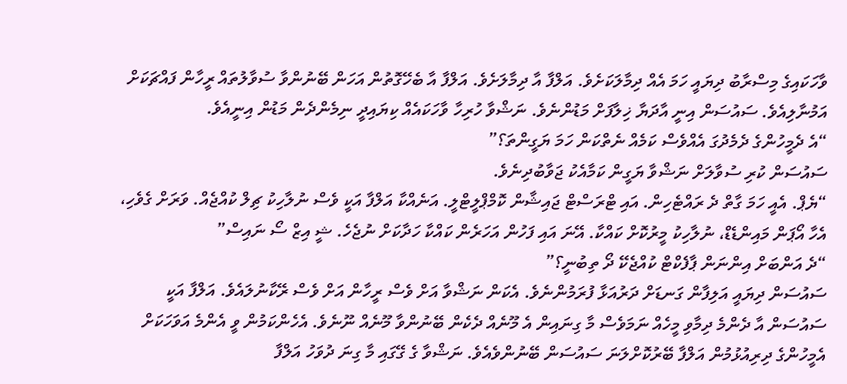ވާހަކައިގެ މިސްރާބު ދިޔައީ ހަމަ އެއް ދިމާލަކަށެވެ. އަލްފާ އާ ދިމާލަށެވެ. އަލްފާ އާ ބެހޭގޮތުން އަހަން ބޭނުންވާ ސުވާލުތައް ރީހާން ފައްޗަކަށް އަމުނާލިއެވެ. ސައުސަން އިނީ އާދަޔާ ޚިލާފަށް މަޑުންނެވެ. ނަޝްވާ ހުރިހާ ވާހަކައެއް ކިޔައިދީ ނިމެންދެން މަޑުން އިނީއެވެ.
“އެ ދެމީހުންގެ ދެމެދުގަ އެއްވެސް ކަމެއް ނެތްކަން ހަމަ ޔަގީންތަ؟”
ސައުސަން ކުރި ސުވާލަށް ނަޝްވާ ޔަގީން ކަމާއެކު ޖަވާބުދިނެވެ.
“ޔެޕް. އެއީ ހަމަ ގާތް ދެ ރައްޓެހިން. އައި ޓްރަސްޓް ޖައިޝާން ކޮމްޕްލީޓްލީ. އަނެއްކާ އަލްފާ އަކީ ވެސް ނުލާހިކު ޗިލް ކުއްޖެއް. ވަރަށް ގެވެހި، އެހާ އޯޕަން މައިންޑެޑް، ނުލާހިކު މީރުކޮށް ކައްކާ. އޭނަ އައި ފަހުން އަހަރެން ކައްކާ ހަދާކަށް ނުޖެހެ. ޝީ އިޒް ސޯ ނައިސް”
“ދެ އަންބަށް އިންނަން ޕާފެކްޓް ކުއްޖެކޭ ދޯ ތިބުނީ؟”
ސައުސަން ދިޔައީ އަލިފާން ގަނޑަށް ދަރުއަޅާ ފުރަމުންނެވެ. އެކަން ނަޝްވާ އަށް ވެސް ރީހާން އަށް ވެސް ރޭކާނުލައެވެ. އަލްފާ އަކީ ސައުސަން އާ ދެންމެ ދިމާވި މީހެއް ނަމަވެސް މާ ގިނައިން އެ މޫނެއް ދެކެން ބޭނުންވާ މޫނެއް ނޫނެވެ. އެހެންކަމުން ވީ އެންމެ އަވަހަކަށް އެމީހުންގެ ދިރިއުޅުމުން އަލްފާ ބޭރުކޮށްލަނަ ސައުސަން ބޭނުންވެއެވެ. ނަޝްވާ ގެ ގޭގައި މާ ގިނަ ދުވަހު އަލްފާ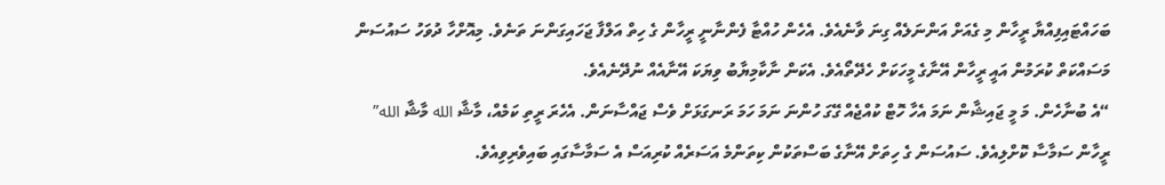ބަހައްޓައިފިއްޔާ ރީހާން މި ގެއަށް އަންނަލެއް ގިނަ ވާނެއެވެ. އެހެން ހުއްޓާ ފެންނާނީ ރީހާން ގެ ހިތް އަލްފާ ޖަހައިގަންނަ ތަނެވެ. މިއޮށްހާ ދުވަހު ސައުސަން މަސައްކަތް ކުރަމުން އައީ ރީހާން އޭނާގެ މީހަކަށް ހެދޭތޯއެވެ. އެކަން ނާކާމިޔާބު ވިޔަކަ އޭނާއެއް ނުދޭނެއެވެ.
“އެ ބުނާހެން. މަ މީ ޖައިޝާން ނަމަ އެހާ ހޮޓް ކުއްޖެއް ގޭގަ ހުންނަ ނަމަ ހަމަ ރަނގަޅަށް ވެސް ޖައްސާނަން. އެހެރަ ރީތި ކަމެއް، މާޝާ الله މާޝާ الله”
ރީހާން ސަމާސާ ކޮށްލިއެވެ. ސައުސަން ގެ ހިތަށް އޭނާގެ ބަސްތަކުން ކިތަންމެ އަސަރެއް ކުރިއަސް އެ ސަމާސާގައި ބައިވެރިވިއެވެ.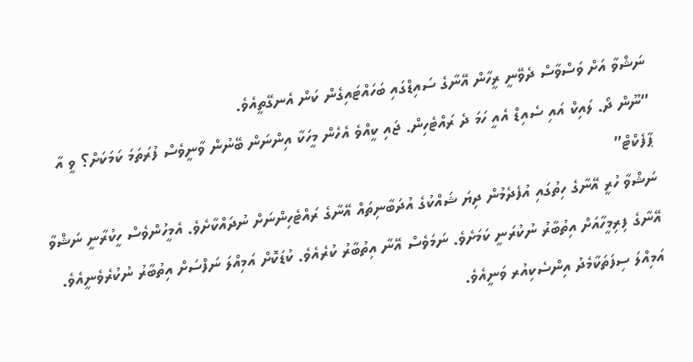ނަޝްވާ އަށް ވަސްވާސް ދެވޭނީ ރީހާން އޭނާގެ ސައިޑްގައި ބަހައްޓައިގެން ކަން އެނގޭތީއެވެ.
“ނޫން ދޯ. ލައިކް އައި ސެއިޑް އެއީ ހަމަ ދެ ރައްޓެހިން. ޖައި ކީއްވެ އެހެން މީހަކާ އިންނަން ބޭނުން ވާނީވެސް ފުރަތަމަ ކަމަކަށް؟ ވީ އާ ޕާފެކްޓް”
ނަޝްވާ ހުރީ އޭނާގެ ހިތުގައި އުފެދެމުން ދިޔަ ޝައްކުގެ އުދަބާނިތައް އޭނާގެ ރައްޓެހިންނަށް ނުދައްކާށެވެ. އެމީހުންވެސް ހީކުރާނީ ނަޝްވާ އޭނާގެ ފިރިމީހާއަށް އިތުބާރު ނުކުރަނީ ކަމަށެވެ. ނަމަވެސް އޭނާ އިތުބާރު ކުރެއެވެ. ކުޑަކޮށް އަމިއްލަ ނަފްސަށް އިތުބާރު ނުކުރެވެނީއެވެ. އަމިއްލަ ސިފަތަކާމެދު އިންސެކިއުރ ވަނީއެވެ.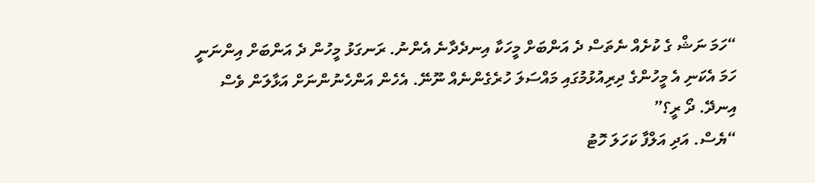“ހަމަ ނަޝް ގެ ކުށެއް ނެތަސް ދެ އަންބަށް މީހަކާ އިނދެދާނެ އެންނު. ރަނގަޅު މީހުން ދެ އަންބަށް އިންނަނީ ހަމަ އެކަނި އެ މީހުންގެ ދިރިއުޅުމުގައި މައްސަލަ ހުރެގެންނެއް ނޫނޭ. އެހެން އަންހެނުންނަށް އަޅާލަން ވެސް އިނދޭ. ދޯ ރީ؟”
“ޔެސް. އަދި އަލްފާ ކަހަލަ ހޮޓު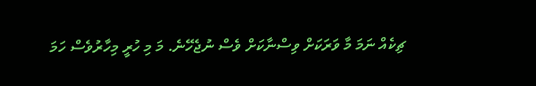ޗިކެއް ނަމަ މާ ވަރަކަށް ވިސްނާކަށް ވެސް ނުޖެހޭނެ. މަ މި ހުރީ މިހާރުވެސް ހަމަ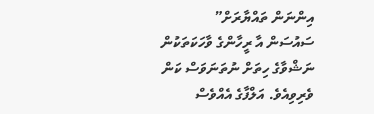އިންނަން ތައްޔާރަށް”
ސައުސަން އާ ރީހާންގެ ވާހަކަތަކުން ނަޝްވާގެ ހިތަށް ނުތަނަވަސް ކަން ވެރިވިއެވެ. އަލްފާގެ އެއްވެސް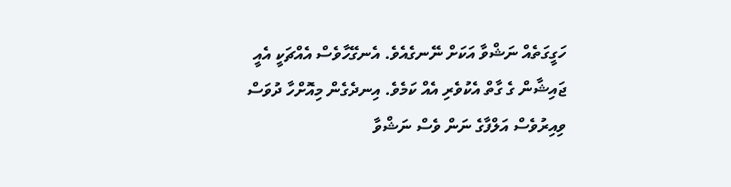ހަގީގަތެއް ނަޝްވާ އަކަށް ނޭނގެއެވެ. އެނގޭހާވެސް އެއްޗަކީ އެއީ ޖައިޝާން ގެ ގާތް އެކުވެރި އެއް ކަމެވެ. އިނދެގެން މިއޮށްހާ ދުވަސް ވިއިރުވެސް އަލްފާގެ ނަން ވެސް ނަޝްވާ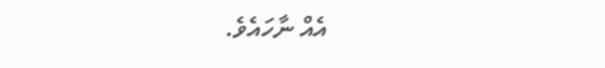އެއް ނާހައެވެ.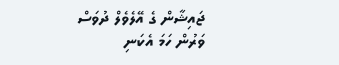ޖައިޝާން ގެ އޭލެވެލް ދުވަސް ވަރުން ހަމަ އެކަނި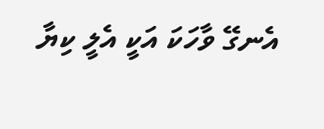އެނގޭ ވާހަކަ އަކީ އެލީ ކިޔާ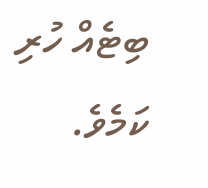ބިޓެއް ހުރި ކަމެވެ.